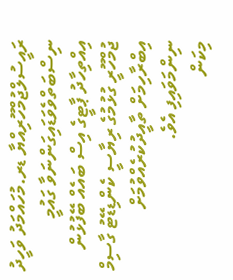ރައީސުލްޖުމްހޫރިއްޔާ ޑރ.މުހައްމަދު ވަހީދު ނިސްބަތްވެވަޑައިގަންނަވާ ގައުމީ އިއްތިހާދު ޕާޓީގެ އިސް ބައެއް ބޭފުޅުން ޖުމްހޫރީ ގުޅުމުގެ ރިޔާސީ ކެންޑިޑޭޓު ގާސިމް އިބްރާހިމަށް ތާއީދުކުރެއްވުމަށް ނިންމަވައިފި އެވެ.
މިކަން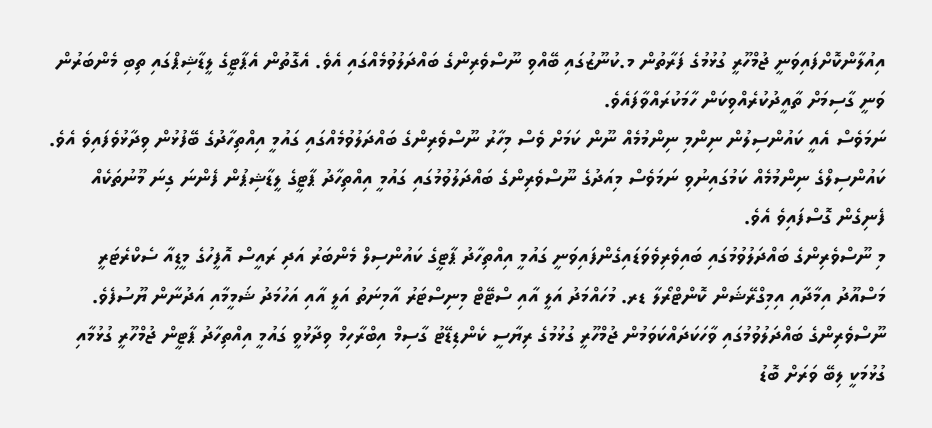އިއުލާންކޮށްފައިވަނީ ޖުމްހޫރީ ގުޅުމުގެ ފަރާތުން މ.ކުނޫޒުގައި ބޭއްވި ނޫސްވެރިންގެ ބައްދަލުވުމެއްގައި އެވެ. އެގޮތުން އެޕާޓީގެ ލީޑާޝިޕްގައި ތިބި މެންބަރުން ވަނީ ގާސިމަށް ތާއީދުކުރެއްވިކަން ހާމަކުރައްވާފައެވެ.
ނަމަވެސް އެއީ ކައުންސިލުން ނިންމި ނިންމުމެއް ނޫން ކަމަށް ވެސް މިހާރު ނޫސްވެރިންގެ ބައްދަލުވުމެއްގައި ގައުމީ އިއްތިހާދުގެ ބޭފުޅުން ވިދާޅުވެފައިވެ އެވެ. ކައުންސިލްގެ ނިންމުމެއް ކަމުގައިނުވި ނަމަވެސް މިއަދުގެ ނޫސްވެރިންގެ ބައްދަލުވުމުގައި ގައުމީ އިއްތިހާދު ޕާޓީގެ ލީޑާޝިޕުން ފެންނަ ގިނަ މޫނުތަކެއް ފެނިގެން ގޮސްފައިވެ އެވެ.
މި ނޫސްވެރިންގެ ބައްދަލުވުމުގައި ބައިވެރިވެވަޑައިގެންފައިވަނީ ގައުމީ އިއްތިހާދު ޕާޓީގެ ކައުންސިލް މެންބަރު އަދި ރައީސް އޮފީހުގެ މީޑިއާ ސެކްރެޓަރީ މަސްއޫދު އިމާދާއި އިމިގްރޭޝަން ކޮންޓްރޯލާ ޑރ. މުހައްމަދު އަލީ އާއި ސްޓޭޓް މިނިސްޓަރު އާމިނަތު އަލީ އާއި އަހުމަދު ޝަމީމާއި އަދުނާން ޔޫސުފެވެ.
ނޫސްވެރިންގެ ބައްދަލުވުމުގައި ވާހަކަދައްކަވަމުން ޖުމްހޫރީ ގުޅުމުގެ ރިޔާސީ ކެންޑިޑޭޓު ގާސިމް އިބްރާހިމް ވިދާޅުވީ ގައުމީ އިއްތިހާދު ޕާޓީން ޖުމްހޫރީ ގުޅުމާއި ގުޅުމަކީ ލިބޭ ވަރަށް ބޮޑު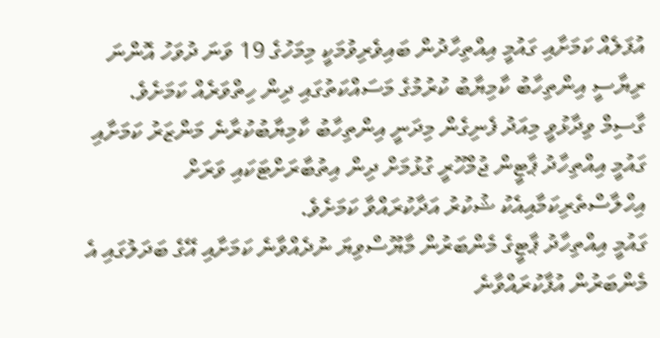އުފަލެއް ކަމަށާއި ގައުމީ އިއްތިހާދުން ބައިވެރިވުމަކީ މިމަހުގެ 19 ވަނަ ދުވަހު އޮންނަ ރިޔާސީ އިންތިހާބު ކާމިޔާބު ކުރުމުގެ މަސައްކަތުގައި ދިން ހިތްވަރެއް ކަމަށެވެ.
ގާސިމް ވިދާޅުވީ މިއަދު ފެނިގެން މިދަނީ އިންތިހާބު ކާމިޔާބުކުރާނެ މަންޒަރު ކަމަށާއި ގައުމީ އިއްތިހާދު ޕާޓީން ޖުމްހޫރީ ގުޅުމަށް ދިން އިތުބާރަށްޓަކައި ވަރަށް އިހްލާސްތެރިކަމާއިއެކު ޝުކުރު އަދާކުރައްވާ ކަމަށެވެ.
ގައުމީ އިއްތިހާދު ޕާޓީގެ މެންބަރުން މާޔޫސްވިޔަ ނުދެއްވާނެ ކަމަށާއި އޭގެ ބަދަލުގައި އެ މެންބަރުން އުފާކުރައްވާނެ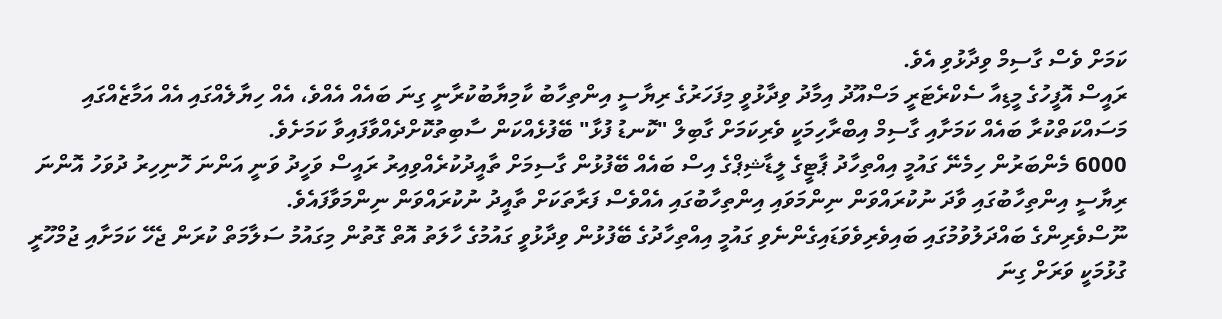ކަމަށް ވެސް ގާސިމް ވިދާޅުވި އެވެ.
ރައީސް އޮފީހުގެ މީޑިއާ ސެކްރެޓަރީ މަސްއޫދު އިމާދު ވިދާޅުވީ މިފަހަރުގެ ރިޔާސީ އިންތިހާބު ކާމިޔާބުކުރާނީ ގިނަ ބައެއް އެއްވެ، އެއް ހިޔާލެއްގައި އެއް އަމާޒެއްގައި މަސައްކަތްކުރާ ބައެއް ކަމަށާއި ގާސިމް އިބްރާހިމަކީ ވެރިކަމަށް ގާބިލް "ކޮނޑު ފުޅާ" ބޭފުޅެއްކަން ސާބިތުކޮށްދެއްވާފައިވާ ކަމަށެވެ.
6000 މެންބަރުން ހިމެނޭ ގައުމީ އިއްތިހާދު ޕާޓީގެ ލީޑާޝިޕްގެ އިސް ބައެއް ބޭފުޅުން ގާސިމަށް ތާއީދުކުރެއްވިއިރު ރައީސް ވަހީދު ވަނީ އަންނަ ހޮނިހިރު ދުވަހު އޮންނަ ރިޔާސީ އިންތިހާބުގައި ވާދަ ނުކުރައްވަން ނިންމަވައި އިންތިހާބުގައި އެއްވެސް ފަރާތަކަށް ތާއީދު ނުކުރައްވަން ނިންމަވާފައެވެ.
ނޫސްވެރިންގެ ބައްދަލުވުމުގައި ބައިވެރިވެވަޑައިގެންނެވި ގައުމީ އިއްތިހާދުގެ ބޭފުޅުން ވިދާޅުވީ ގައުމުގެ ހާލަތު އޮތް ގޮތުން މިގައުމު ސަލާމަތް ކުރަން ޖެހޭ ކަމަށާއި ޖުމްހޫރީ ގުޅުމަކީ ވަރަށް ގިނަ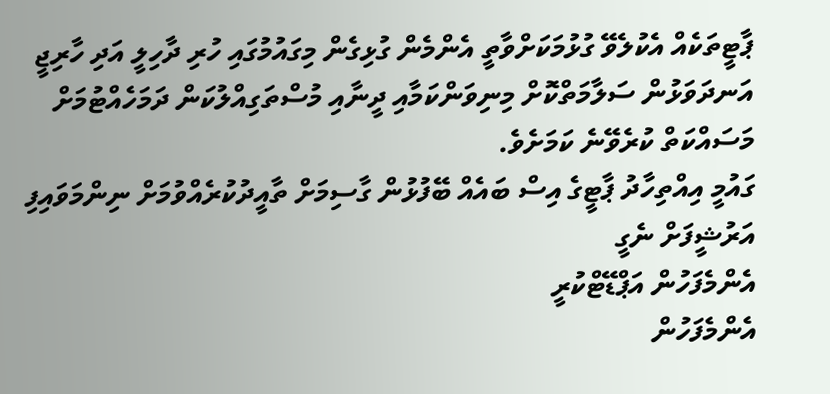ޕާޓީތަކެއް އެކުލެވޭ ގުޅުމަކަށްވާތީ އެންމެން ގުޅިގެން މިގައުމުގައި ހުރި ދާހިލީ އަދި ހާރިޖީ އަނދަވަޅުން ސަލާމަތްކޮށް މިނިވަންކަމާއި ދީނާއި މުސްތަގިއްލުކަން ދަމަހެއްޓުމަށް މަސައްކަތް ކުރެވޭނެ ކަމަށެވެ.
ގައުމީ އިއްތިހާދު ޕާޓީގެ އިސް ބައެއް ބޭފުޅުން ގާސިމަށް ތާއީދުކުރެއްވުމަށް ނިންމަވައިފި
އަރުޝީފަށް ނެގީ
އެންމެފަހުން އަޕްޑޭޓްކުރީ
އެންމެފަހުން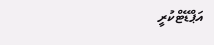އަޕްޑޭޓްކުރީ